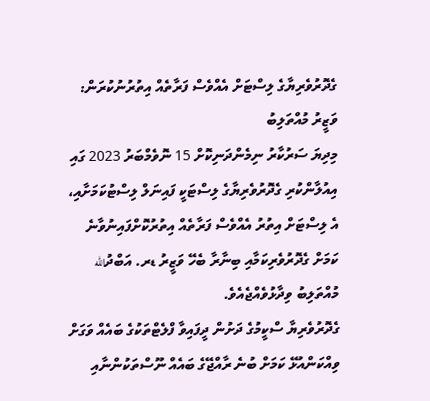ގެދޮރުވެރިޔާގެ ލިސްޓަށް އެއްވެސް ފަރާތެއް އިތުރުނުކުރަން: ވަޒީރު މުއްތަލިބު
މިދިޔަ ސަރުކާރު ނިމެންދަނިކޮށް 15 ނޮވެމްބަރު 2023 ގައި އިއުލާންކުރި ގެދޮރުވެރިޔާގެ ލިސްޓަކީ ފައިނަލް ލިސްޓުކަމަށާއި، އެ ލިސްޓަށް އިތުރު އެއްވެސް ފަރާތެއް އިތުރުކޮށްފައިނުވާނެ ކަމަށް ގެދޮރުވެރިކަމާއި ބިނާރާ ބެހޭ ވަޒީރު ޑރ. އަބްދުالله މުއްތަލިބު ވިދާޅުވެއްޖެއެވެ.
ގެދޮރުވެރިޔާ ސްކީމުގެ ދަށުން ދީފައިވާ ފްލެޓްތަކުގެ ބައެއް ވަގަށް ވިއްކަންއުޅޭ ކަމަށް ބުނެ ރާއްޖޭގެ ބައެއް ނޫސްތަކުންނާއި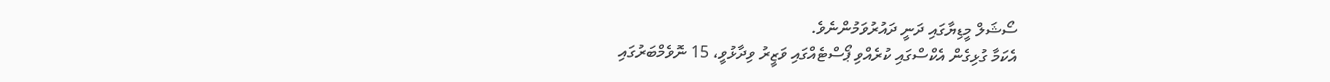ސޯޝަލް މީޑިޔާގައި ދަނީ ދައުރުވަމުންނެވެ.
އެކަމާ ގުޅިގެން އެކްސްގައި ކުރެއްވި ޕޯސްޓެއްގައި ވަޒީރު ވިދާޅުވީ، 15 ނޮވެމްބަރުގައި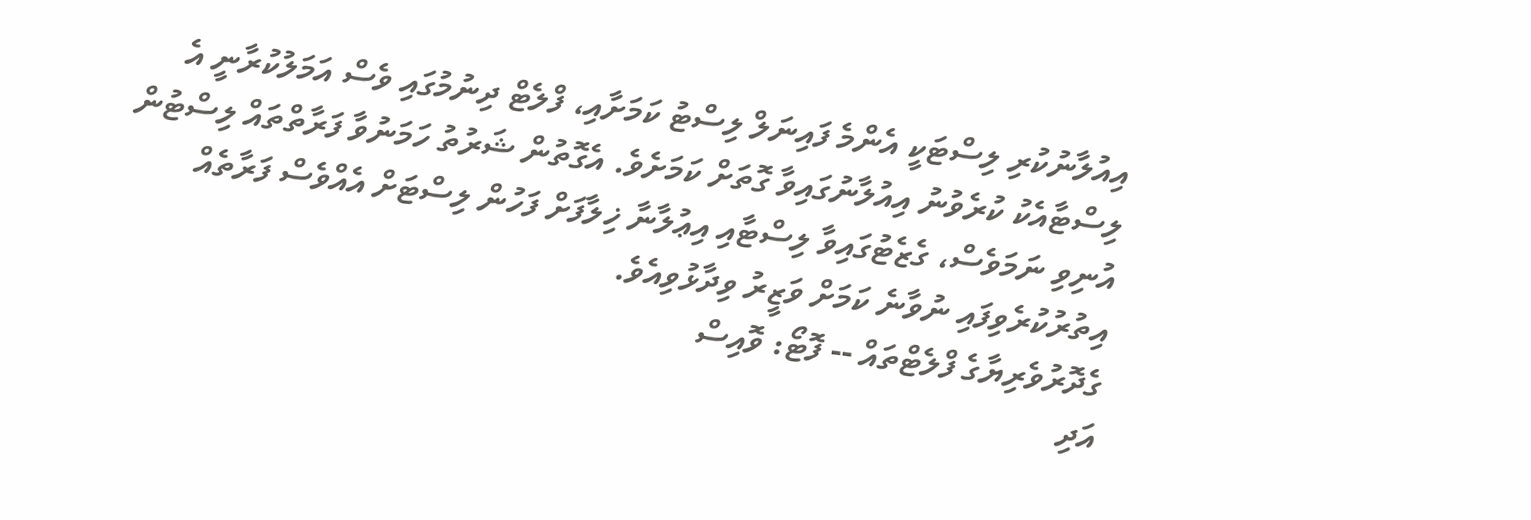އިއުލާނުކުރި ލިސްޓަކީ އެންމެ ފައިނަލް ލިސްޓު ކަމަށާއި، ފްލެޓް ދިނުމުގައި ވެސް އަމަލުކުރާނީ އެ ލިސްޓާއެކު ކުރެވުނު އިއުލާނުގައިވާ ގޮތަށް ކަމަށެވެ. އެގޮތުން ޝަރުތު ހަމަނުވާ ފަރާތްތައް ލިސްޓުން އުނިވި ނަމަވެސް، ގެޒެޓުގައިވާ ލިސްޓާއި އިޢުލާނާ ޚިލާފަށް ފަހުން ލިސްޓަށް އެއްވެސް ފަރާތެއް އިތުރުކުރެވިފައި ނުވާނެ ކަމަށް ވަޒީރު ވިދާޅުވިއެވެ.
ގެދޮރުވެރިޔާގެ ފްލެޓްތައް -- ފޮޓޯ: ވޮއިސް
އަދި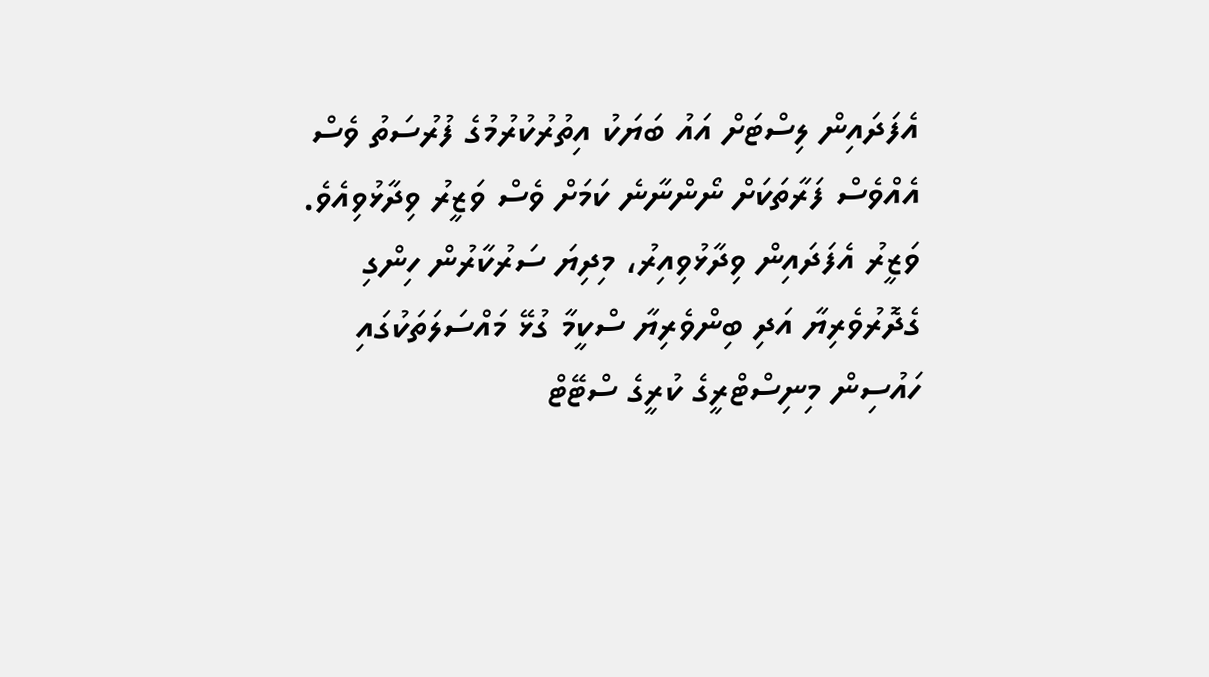އެފަދައިން ލިސްޓަށް އައު ބަޔަކު އިތުރުކުރުމުގެ ފުރުސަތު ވެސް އެއްވެސް ފަރާތަކަށް ނޯންނާނެ ކަމަށް ވެސް ވަޒީރު ވިދާޅުވިއެވެ.
ވަޒީރު އެފަދައިން ވިދާޅުވިއިރު، މިދިޔަ ސަރުކާރުން ހިންގި ގެދޮރުވެރިޔާ އަދި ބިންވެރިޔާ ސްކީމާ ގުޅޭ މައްސަލަތަކުގައި ހައުސިން މިނިސްޓްރީގެ ކުރީގެ ސްޓޭޓް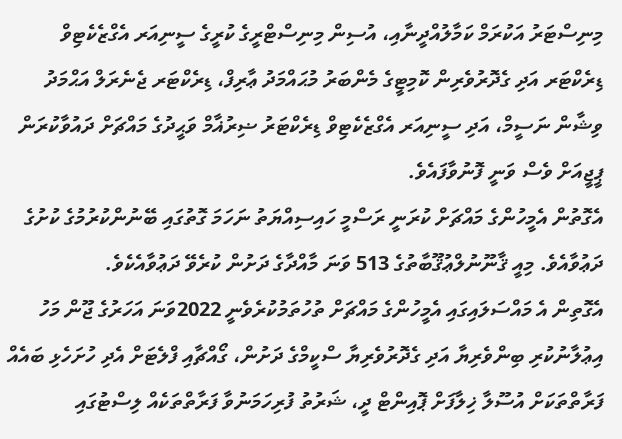މިނިސްޓަރު އަކުރަމް ކަމާލުއްދީނާއި، އުސިން މިނިސްޓްރީގެ ކުރީގެ ސީނިއަރ އެގްޒެކެޓިވް ޑިރެކްޓަރ އަދި ގެދޮރުވެރިން ކޮމިޓީގެ މެންބަރު މުޙައްމަދު ޢާރިފް، ޑިރެކްޓަރ ޖެނެރަލް އަޙްމަދު ވިޝާން ނަސީމް، އަދި ސީނިއަރ އެގްޒެކެޓިވް ޑިރެކްޓަރު ޟިރުޣާމް ވަޙީދުގެ މައްޗަށް ދައުވާކުރަން ޕީޖީއަށް ވެސް ވަނީ ފޮނުވާފައެވެ.
އެގޮތުން އެމީހުންގެ މައްޗަށް ކުރަނީ ރަސްމީ ހައިސިއްޔަތު ނަހަމަ ގޮތުގައި ބޭނުންކުރުމުގެ ކުށުގެ ދަޢުވާއެވެ. މިއީ ޤާނޫނުލްޢުޤޫބާތުގެ 513 ވަނަ މާއްދާގެ ދަށުން ކުރެވޭ ދަޢުވާއެކެވެ.
އެގޮތިން އެ މައްސަލައިގައި އެމީހުންގެ މައްޗަށް ތުހުތަމުކުރެވެނީ 2022ވަނަ އަހަރުގެ ޖޫން މަހު އިޢުލާނުކުރި ބިންވެރިޔާ އަދި ގެދޮރުވެރިޔާ ސްކީމްގެ ދަށުން، ގޯއްޗާއި ފްލެޓަށް އެދި ހުށަހެޅި ބައެއް ފަރާތްތަކަށް އުސޫލާ ޚިލާފަށް ޕޮއިންޓް ދީ، ޝަރުތު ފުރިހަމަނުވާ ފަރާތްތަކެއް ލިސްޓުގައި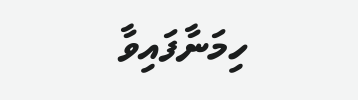ހިމަނާފައިވާ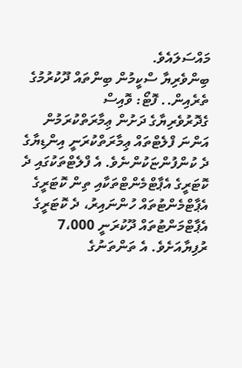މައްސަލައެވެ.
ބިންވެރިޔާ ސްކީމުން ބިންތައް ދޫކުރުމުގެ ތެރެއިން.. ފޮޓޯ: ވޮއިސް
ގެދޮރުވެރިޔާގެ ދަށުން ޢިމާރަތްކުރަމުން އަންނަ ފްލެޓްތައް ޢިމާރަތްކުރަނީ އިންޑިޔާގެ ދެ ކުންފުންޏަކުންނެވެ. އެ ފްލެޓްތަކުގައި ދެ ކޮޓަރީގެ އެޕާޓްމެންޓްތަކާއި ތިން ކޮޓަރީގެ އެޕާޓްމެންޓުތައް ހުންނައިރު، ދެ ކޮޓަރީގެ އެޕާޓްމަންޓުތައް ދޫކުރަނީ 7،000 ރުފިޔާއަށެވެ. އެ ތަންތަނުގެ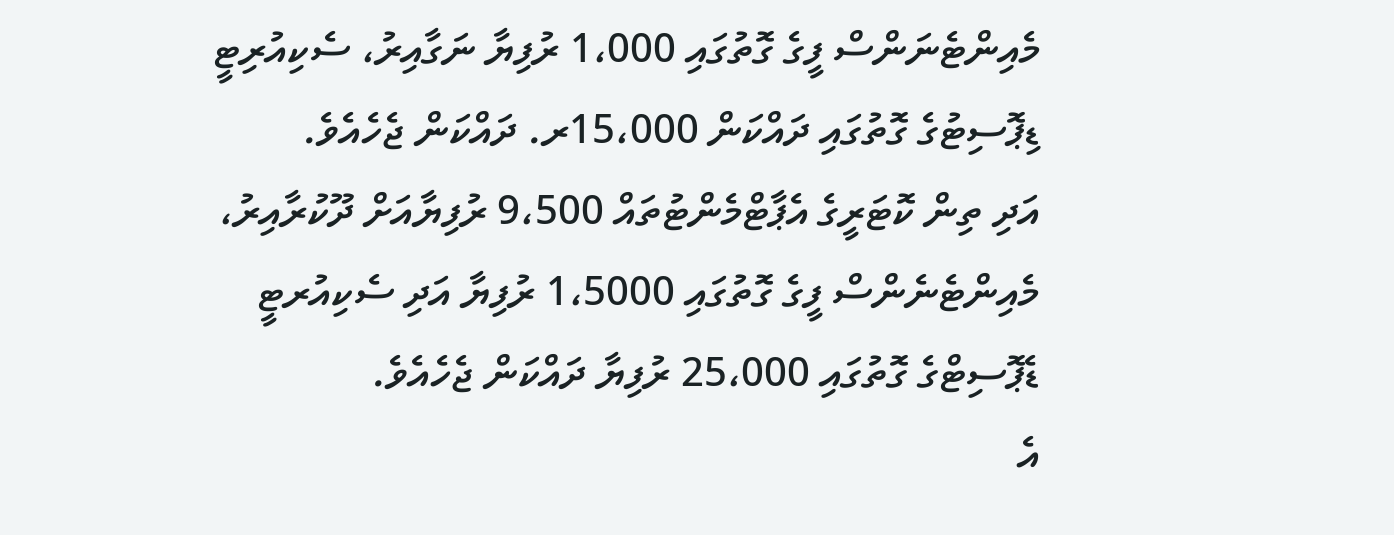މެއިންޓެނަންސް ފީގެ ގޮތުގައި 1،000 ރުފިޔާ ނަގާއިރު، ސެކިއުރިޓީ ޑިޕޮސިޓުގެ ގޮތުގައި ދައްކަން 15،000ރ. ދައްކަން ޖެހެއެވެ.
އަދި ތިން ކޮޓަރީގެ އެޕާޓްމެންޓުތައް 9،500 ރުފިޔާއަށް ދޫކުރާއިރު، މެއިންޓެނެންސް ފީގެ ގޮތުގައި 1،5000 ރުފިޔާ އަދި ސެކިއުރޓީ ޑެޕޮސިޓްގެ ގޮތުގައި 25،000 ރުފިޔާ ދައްކަން ޖެހެއެވެ.
އެ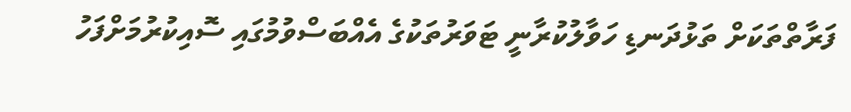ފަރާތްތަކަށް ތަޅުދަނޑި ހަވާލުކުރާނީ ޓަވަރުތަކުގެ އެއްބަސްވުމުގައި ސޮއިކުރުމަށްފަހު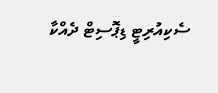ސެކިއުރިޓީ ޑިޕޮސިޓް ދެއްކާ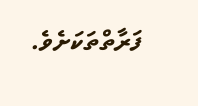ފަރާތްތަކަށެވެ.